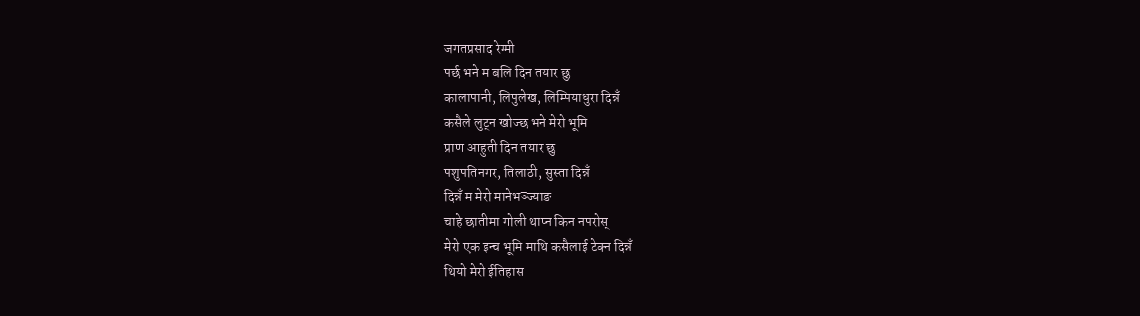जगतप्रसाद रेग्मी
पर्छ भने म बलि दिन तयार छु
कालापानी, लिपुलेख, लिम्पियाधुरा दिन्नँ
कसैले लुट्न खोज्छ भने मेरो भूमि
प्राण आहुती दिन तयार छु
पशुपतिनगर, तिलाठी, सुस्ता दिन्नँ
दिन्नँ म मेरो मानेभञ्ज्याङ
चाहे छातीमा गोली थाप्न किन नपरोस्
मेरो एक इन्च भूमि माथि कसैलाई टेक्न दिन्नँ
थियो मेरो ईतिहास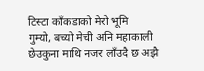टिस्टा काँकडाको मेरो भूमि
गुम्यो, बच्यो मेची अनि महाकाली
छेउकुना माथि नजर लाँउदै छ अझै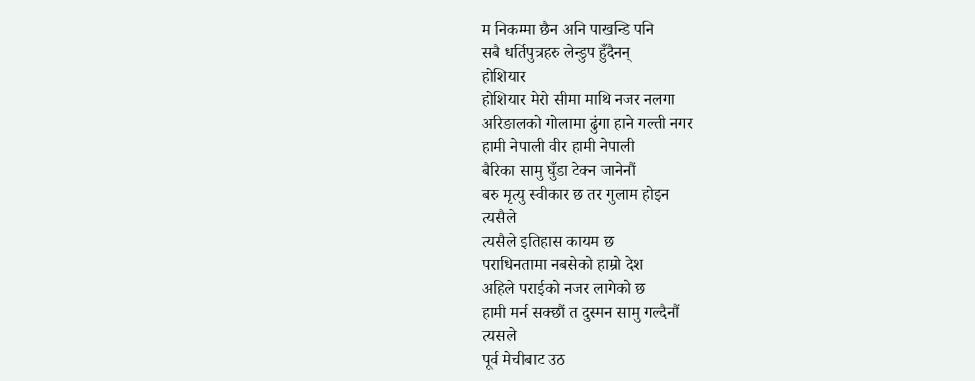म निकम्मा छैन अनि पाखन्डि पनि
सबै धर्तिपुत्रहरु लेन्डुप हुँदैनन्
होशियार
होशियार मेरो सीमा माथि नजर नलगा
अरिङालको गोलामा ढुंगा हाने गल्ती नगर
हामी नेपाली वीर हामी नेपाली
बैरिका सामु घुँडा टेक्न जानेनौं
बरु मृत्यु स्वीकार छ तर गुलाम होइन
त्यसैले
त्यसैले इतिहास कायम छ
पराधिनतामा नबसेको हाम्रो देश
अहिले पराईको नजर लागेको छ
हामी मर्न सक्छौं त दुस्मन सामु गल्दैनौं
त्यसले
पूर्व मेचीबाट उठ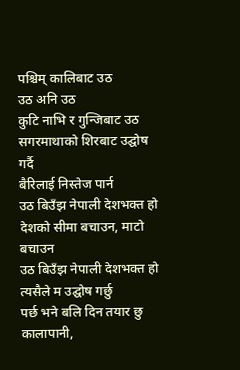पश्चिम् कालिबाट उठ
उठ अनि उठ
कुटि नाभि र गुन्जिबाट उठ
सगरमाथाको शिरबाट उद्घोष गर्दै
बैरिलाई निस्तेज पार्न
उठ बिउँझ नेपाली देशभक्त हो
देशको सीमा बचाउन, माटो बचाउन
उठ बिउँझ नेपाली देशभक्त हो
त्यसैले म उद्घोष गर्छु
पर्छ भने बलि दिन तयार छु
कालापानी,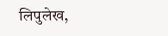लिपुलेख,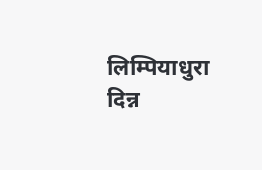लिम्पियाधुरा दिन्न